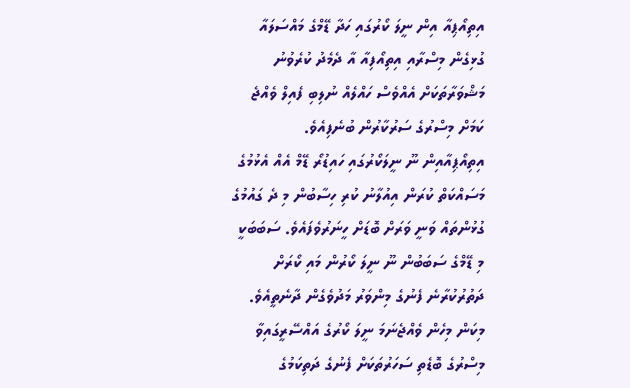އިތިއޯޕިއާ އިން ނީލަ ކޯރުގައި ހަދާ ޑޭމްގެ މައްސަލައާ ގުޅިގެން މިސްރާއި އިތިއޯފިއާ އާ ދެމެދު ކުރެވުނު މަޝްވަރާތަކަށް އެއްވެސް ހައްލެއް ނުލިބި ފެއިލް ވެއްޖެ ކަމަށް މިސްރުގެ ސަރުކާރުން ބުނެފިއެވެ.
އިތިއޯޕިއާއިން ނޫ ނީލަކޯރުގައި ހައިޑުރޯ ޑޭމް އެއް އެޅުމުގެ މަސައްކަތް ކުރަން އިއުލާނު ކުރި ހިސާބުން މި ދެ ގައުމުގެ ގުޅުންތައް ވަނީ ވަރަށް ބޮޑަށް ހީނަރުވެފައެވެ. ސަބަބަކީ މި ޑޭމްގެ ސަބަބުން ނޫ ނީލަ ކޯރުން މައި ކޯރަށް ދަތުރުކުރާނެ ފެނުގެ މިންވަރު މަދުވެގެން ދާނެތީއެވެ.
މިކަން މިހެން ވެއްޖެނަމަ ނީލަ ކޯރުގެ އައްސޭރީގައިވާ މިސްރުގެ ބޮޑެތި ސަހަރުތަކަށް ފެނުގެ ދަތިކަމުގެ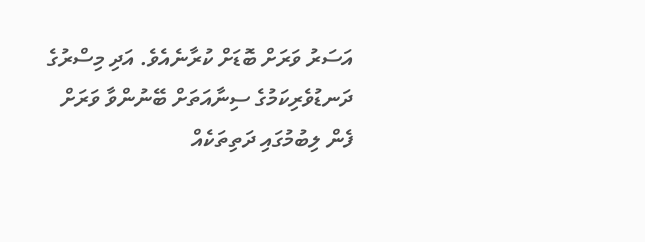އަސަރު ވަރަށް ބޮޑަށް ކުރާނެއެވެ. އަދި މިސްރުގެ ދަނޑުވެރިކަމުގެ ސިނާއަތަށް ބޭނުންވާ ވަރަށް ފެން ލިބުމުގައި ދަތިތަކެއް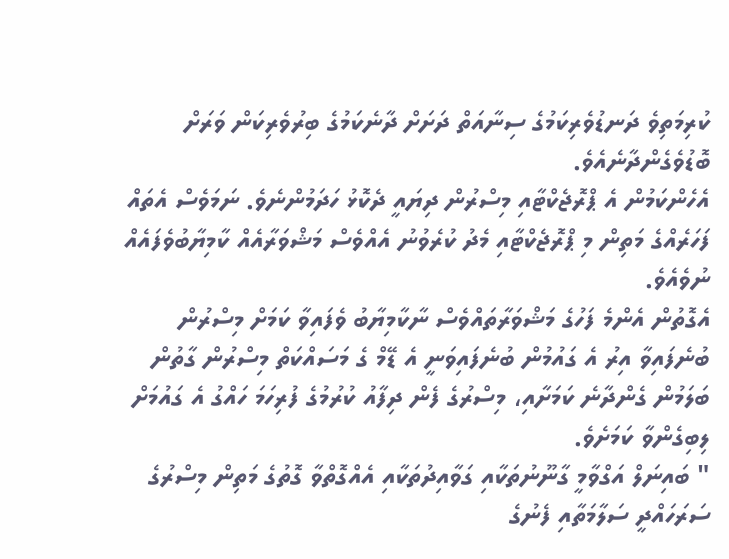ކުރިމަތިވެ ދަނޑުވެރިކަމުގެ ސިނާއަތް ދަށަށް ދާނެކަމުގެ ބިރުވެރިކަން ވަރަށް ބޮޑުވެގެންދާނެއެވެ.
އެހެންކަމުން އެ ޕްރޮޖެކްޓާއި މިސްރުން ދިޔައީ ދެކޮޅު ހަދަމުންނެވެ. ނަމަވެސް އެތައް ފަހަރެއްގެ މަތިން މި ޕްރޮޖެކްޓާއި މެދު ކުރެވުނު އެއްވެސް މަޝްވަރާއެއް ކާމިޔާބުވެފައެއް ނުވެއެވެ.
އެގޮތުން އެންމެ ފަހުގެ މަޝްވަރާތައްވެސް ނާކާމިޔާބު ވެފައިވާ ކަމަށް މިސްރުން ބުނެފައިވާ އިރު އެ ގައުމުން ބުނެފައިވަނީ އެ ޑޭމް ގެ މަސައްކަތް މިސްރުން ގާތުން ބަލަމުން ގެންދާނެ ކަމަށާއި، މިސްރުގެ ފެން ދިފާއު ކުރުމުގެ ފުރިހަމަ ހައްގު އެ ގައުމަށް ލިބިގެންވާ ކަމަށެވެ.
" ބައިނަލް އަގްވާމީ ގާނޫނުތަކާއި ގަވާއިދުތަކާއި އެއްގޮތްވާ ގޮތުގެ މަތިން މިސްރުގެ ސަރަހައްދީ ސަލާމަތާއި ފެނުގެ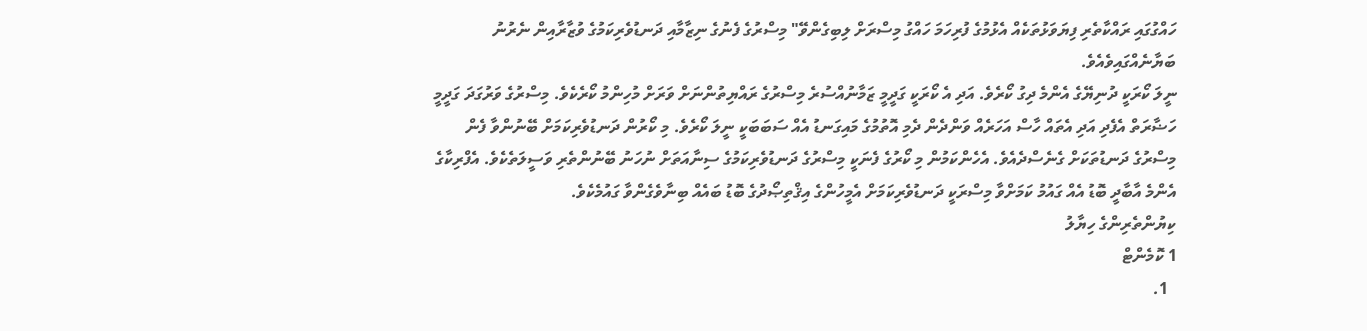ހައްގުގައި ރައްކާތެރި ފިޔަވަޅުތަކެއް އެޅުމުގެ ފުރިހަމަ ހައްގު މިސްރަށް ލިބިގެންވޭ" މިސްރުގެ ފެނުގެ ނިޒާމާއި ދަނޑުވެރިކަމުގެ ވުޒާރާއިން ނެރުނު ބަޔާނެއްގައިވެއެވެ.
ނީލަ ކޯރަކީ ދުނިޔޭގެ އެންމެ ދިގު ކޯރެވެ. އަދި އެ ކޯރަކީ ގަދީމީ ޒަމާނުއްސުރެ މިސްރުގެ ރައްޔިތުންނަށް ވަރަށް މުހިންމު ކޯރެކެވެ. މިސްރުގެ ވަރުގަދަ ގަދީމީ ހަޟާރަތް އެފެދި އަދި އެތައް ހާސް އަހަރެއް ވަންދެން ދެމި އޮތުމުގެ މައިގަނޑު އެއް ސަބަބަކީ ނީލަ ކޯރެވެ. މި ކޯރުން ދަނޑުވެރިކަމަށް ބޭނުންވާ ފެން މިސްރުގެ ދަނޑުތަކަށް ގެނެސްދެއެވެ. އެހެންކަމުން މި ކޯރުގެ ފެނަކީ މިސްރުގެ ދަނޑުވެރިކަމުގެ ސިނާއަތަށް ނުހަނު ބޭނުންތެރި ވަސީލަތެކެވެ. އެފްރިކާގެ އެންމެ އާބާދީ ބޮޑު އެއް ގައުމު ކަމަށްވާ މިސްރަކީ ދަނޑުވެރިކަމަށް އެމީހުންގެ އިޤްތިޞޯދުގެ ބޮޑު ބައެއް ބިނާވެގެންވާ ގައުމެކެވެ.
ކިޔުންތެރިންގެ ހިޔާލު
1 ކޮމެންޓް
  1.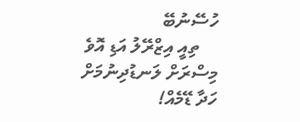ހުސޭނުބޭ
    ތިއީ އިޒްރޭލު އަޑި އޮވެ މިސްރަށް ލަނޑުދިނުމަށް ހަދާ ޑޭމެއް!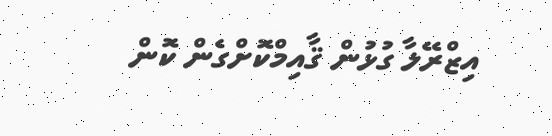އިޒްރޭލާ ގުޅުން ޤާއިމްކޮށްގެން ކޮން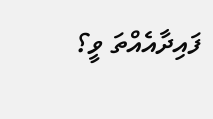ފައިދާއެއްތަ ވީ؟